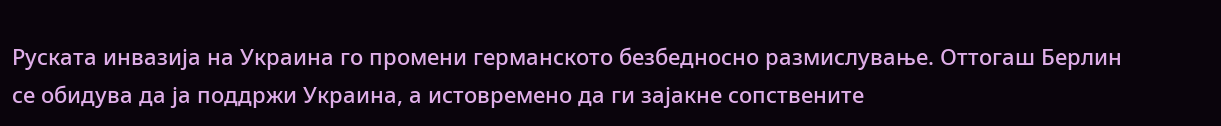Руската инвазија на Украина го промени германското безбедносно размислување. Оттогаш Берлин се обидува да ја поддржи Украина, а истовремено да ги зајакне сопствените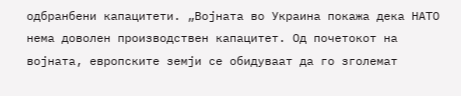одбранбени капацитети. „Војната во Украина покажа дека НАТО нема доволен производствен капацитет. Од почетокот на војната, европските земји се обидуваат да го зголемат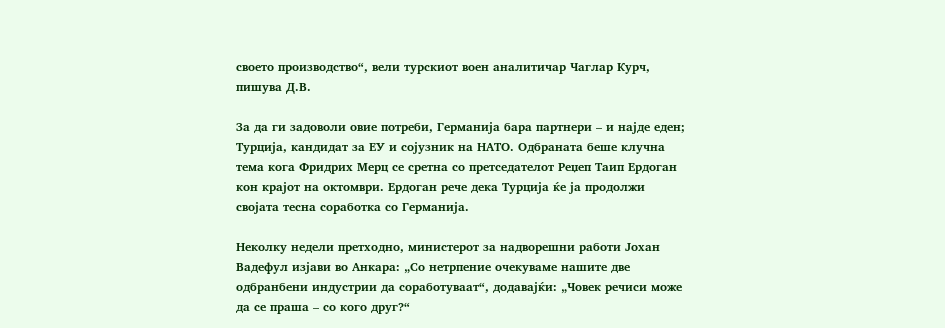своето производство“, вели турскиот воен аналитичар Чаглар Курч, пишува Д.В.

За да ги задоволи овие потреби, Германија бара партнери – и најде еден; Турција, кандидат за ЕУ и сојузник на НАТО. Одбраната беше клучна тема кога Фридрих Мерц се сретна со претседателот Реџеп Таип Ердоган кон крајот на октомври. Ердоган рече дека Турција ќе ја продолжи својата тесна соработка со Германија.

Неколку недели претходно, министерот за надворешни работи Јохан Вадефул изјави во Анкара: „Со нетрпение очекуваме нашите две одбранбени индустрии да соработуваат“, додавајќи: „Човек речиси може да се праша – со кого друг?“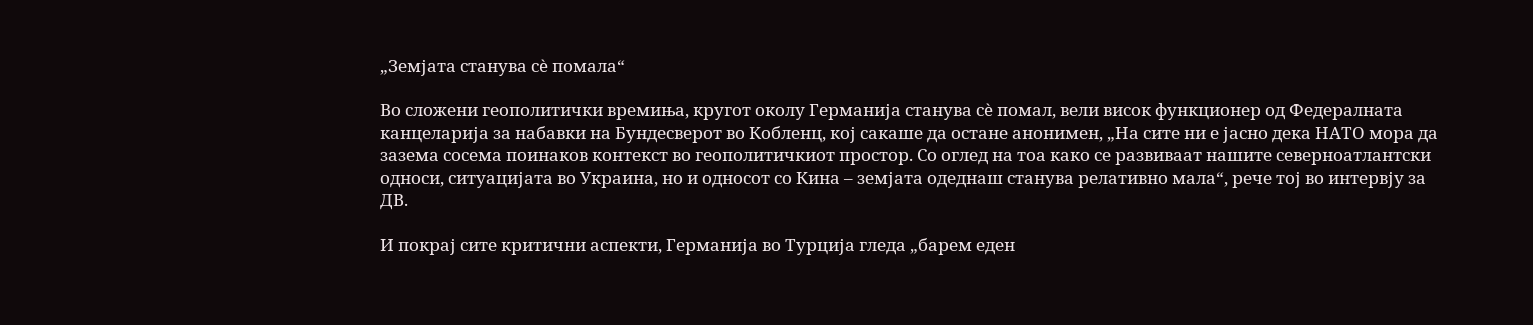„Земјата станува сè помала“

Во сложени геополитички времиња, кругот околу Германија станува сè помал, вели висок функционер од Федералната канцеларија за набавки на Бундесверот во Кобленц, кој сакаше да остане анонимен, „На сите ни е јасно дека НАТО мора да зазема сосема поинаков контекст во геополитичкиот простор. Со оглед на тоа како се развиваат нашите северноатлантски односи, ситуацијата во Украина, но и односот со Кина – земјата одеднаш станува релативно мала“, рече тој во интервју за ДВ.

И покрај сите критични аспекти, Германија во Турција гледа „барем еден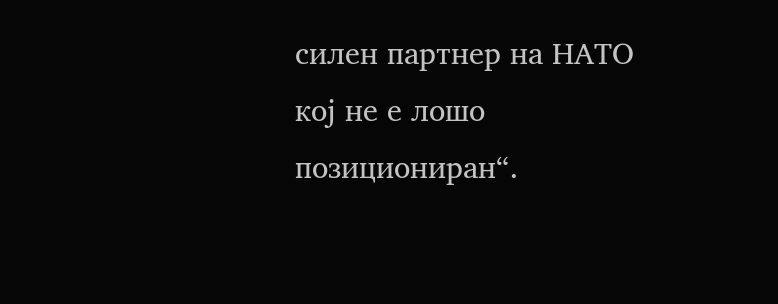силен партнер на НАТО кој не е лошо позициониран“.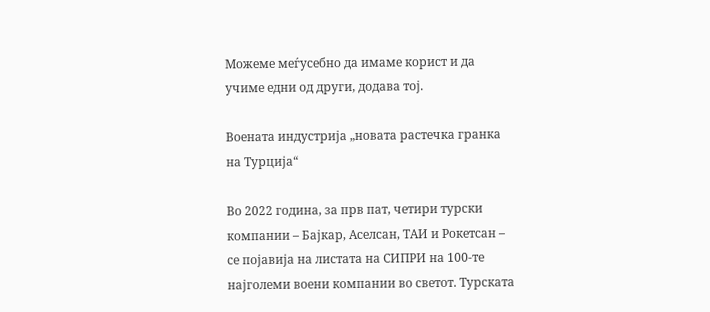Можеме меѓусебно да имаме корист и да учиме едни од други, додава тој.

Воената индустрија „новата растечка гранка на Турција“

Во 2022 година, за прв пат, четири турски компании – Бајкар, Аселсан, ТАИ и Рокетсан – се појавија на листата на СИПРИ на 100-те најголеми воени компании во светот. Турската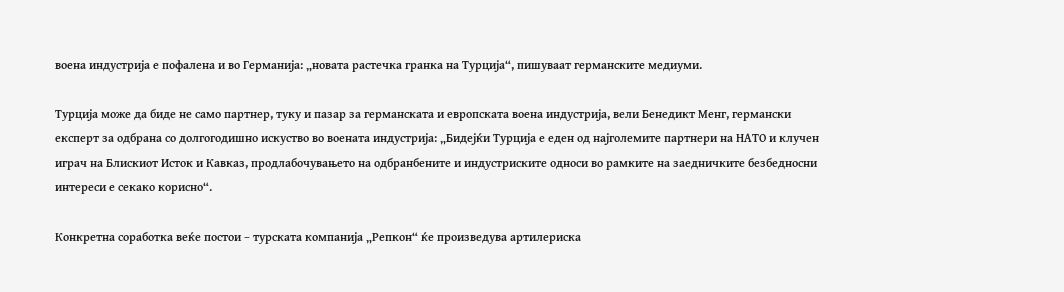воена индустрија е пофалена и во Германија: „новата растечка гранка на Турција“, пишуваат германските медиуми.

Турција може да биде не само партнер, туку и пазар за германската и европската воена индустрија, вели Бенедикт Менг, германски експерт за одбрана со долгогодишно искуство во воената индустрија: „Бидејќи Турција е еден од најголемите партнери на НАТО и клучен играч на Блискиот Исток и Кавказ, продлабочувањето на одбранбените и индустриските односи во рамките на заедничките безбедносни интереси е секако корисно“.

Конкретна соработка веќе постои – турската компанија „Репкон“ ќе произведува артилериска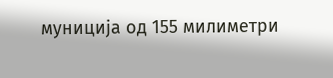муниција од 155 милиметри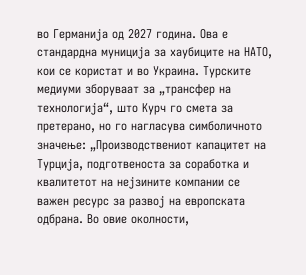во Германија од 2027 година. Ова е стандардна муниција за хаубиците на НАТО, кои се користат и во Украина. Турските медиуми зборуваат за „трансфер на технологија“, што Курч го смета за претерано, но го нагласува симболичното значење: „Производствениот капацитет на Турција, подготвеноста за соработка и квалитетот на нејзините компании се важен ресурс за развој на европската одбрана. Во овие околности,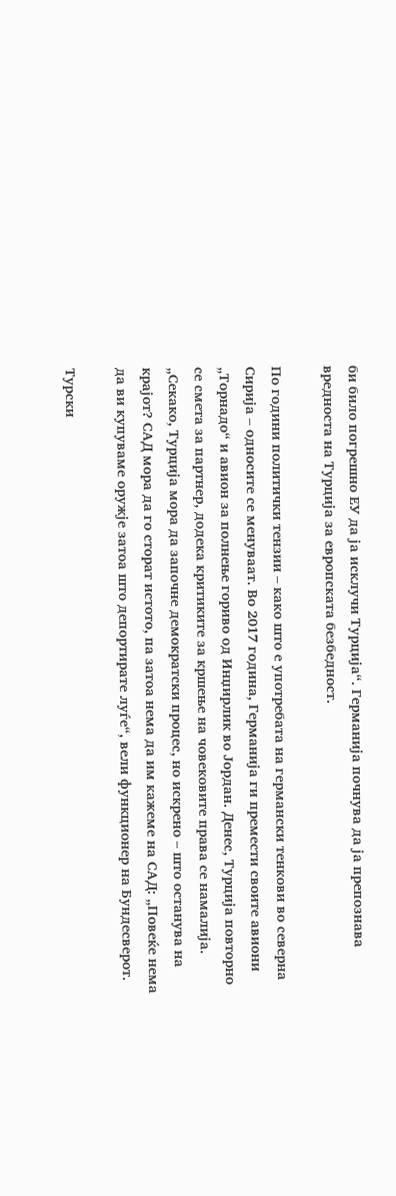би било погрешно ЕУ да ја исклучи Турција“. Германија почнува да ја препознава вредноста на Турција за европската безбедност.

По години политички тензии – како што е употребата на германски тенкови во северна Сирија – односите се менуваат. Во 2017 година, Германија ги премести своите авиони „Торнадо“ и авион за полнење гориво од Инџирлик во Јордан. Денес, Турција повторно се смета за партнер, додека критиките за кршење на човековите права се намалија. „Секако, Турција мора да започне демократски процес, но искрено – што останува на крајот? САД мора да го сторат истото, па затоа нема да им кажеме на САД: „Повеќе нема да ви купуваме оружје затоа што депортирате луѓе“, вели функционер на Бундесверот.

Турски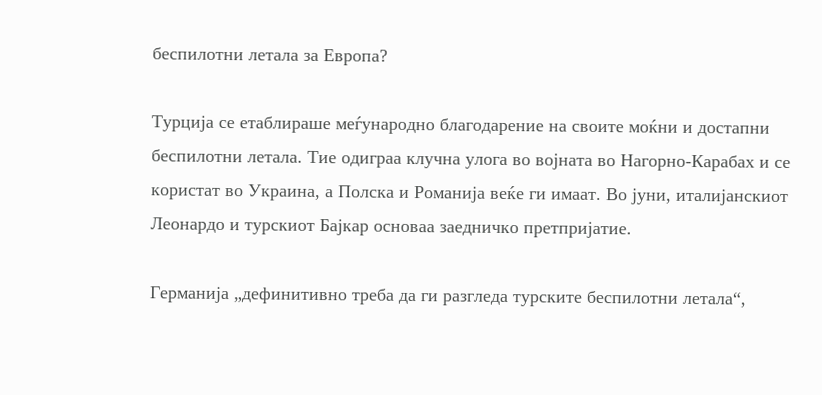беспилотни летала за Европа?

Турција се етаблираше меѓународно благодарение на своите моќни и достапни беспилотни летала. Тие одиграа клучна улога во војната во Нагорно-Карабах и се користат во Украина, а Полска и Романија веќе ги имаат. Во јуни, италијанскиот Леонардо и турскиот Бајкар основаа заедничко претпријатие.

Германија „дефинитивно треба да ги разгледа турските беспилотни летала“,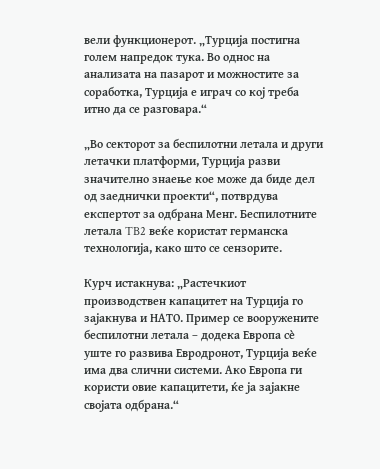вели функционерот. „Турција постигна голем напредок тука. Во однос на анализата на пазарот и можностите за соработка, Турција е играч со кој треба итно да се разговара.“

„Во секторот за беспилотни летала и други летачки платформи, Турција разви значително знаење кое може да биде дел од заеднички проекти“, потврдува експертот за одбрана Менг. Беспилотните летала TB2 веќе користат германска технологија, како што се сензорите.

Курч истакнува: „Растечкиот производствен капацитет на Турција го зајакнува и НАТО. Пример се вооружените беспилотни летала – додека Европа сè уште го развива Евродронот, Турција веќе има два слични системи. Ако Европа ги користи овие капацитети, ќе ја зајакне својата одбрана.“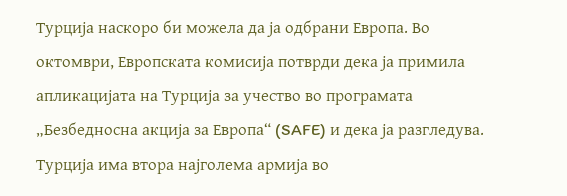Турција наскоро би можела да ја одбрани Европа. Во октомври, Европската комисија потврди дека ја примила апликацијата на Турција за учество во програмата „Безбедносна акција за Европа“ (SAFE) и дека ја разгледува. Турција има втора најголема армија во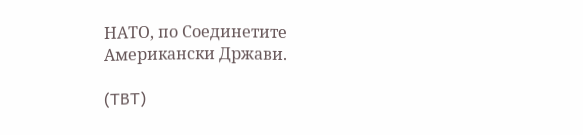НАТО, по Соединетите Американски Држави.

(TBT)